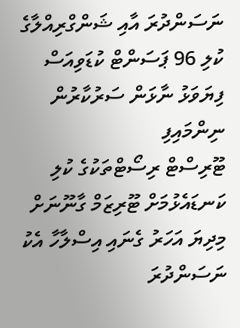ނަސަންދުރަ އާއި ޝަންގްރިއްލާގެ ކުލި 96 ޕަސަންޓް ކުޑަވިއަސް ފިޔަވަޅު ނާޅަން ސަރުކާރުން ނިންމައިފި
ޓޫރިސްޓް ރިސޯޓްތަކުގެ ކުލި ކަނޑައެޅުމަށް ޓޫރިޒަމް ގާނޫނަށް މިދިޔަ އަހަރު ގެނައި އިސްލާހާ އެކު ނަސަންދުރަ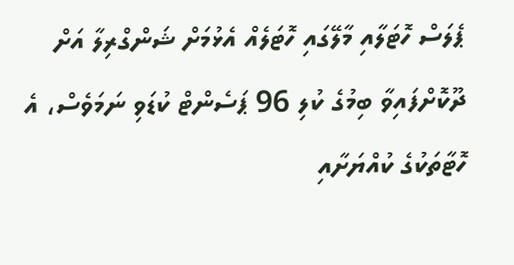ޕެލަސް ހޮޓަލާއި މާލޭގައި ހޮޓަލެއް އެޅުމަށް ޝަންގްރިލާ އަށް ދޫކޮށްފައިވާ ބިމުގެ ކުލި 96 ޕަސެންޓް ކުޑަވި ނަމަވެސް، އެ ހޮޓާތަކުގެ ކުއްޔަށާއި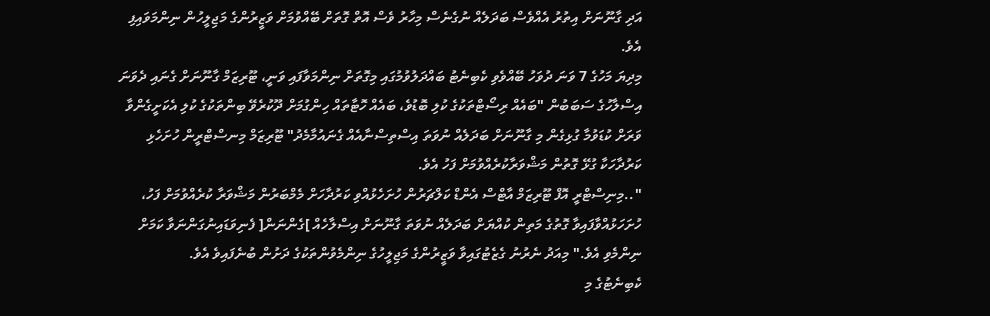އަދި ގާނޫނަށް އިތުރު އެއްވެސް ބަދަލެއް ނުގެނެސް މިހާރު ވެސް އޮތް ގޮތަށް ބޭއްވުމަށް ވަޒީރުންގެ މަޖިލީހުން ނިންމަވައިފި އެވެ.
މިދިޔަ މަހުގެ 7 ވަނަ ދުވަހު ބޭއްވެވި ކެބިނެޓު ބައްދަލުވުމުގައި މިގޮތަށް ނިންމަވާފައި ވަނީ، ޓޫރިޒަމް ގާނޫނަށް ގެނައި ދެވަނަ އިސްލާހުގެ ސަބަބުން "ބައެއް ރިސޯޓްތަކުގެ ކުލި ބޮޑުވެ، ބައެއް ހޮޓާތައް ހިންގުމަށް ދޫކުރެވޭ ބިންތަކުގެ ކުލި އެކަށީގެންވާ ވަރަށް ކުޑަވުމާ ގުޅިގެން މި ގާނޫނަށް ބަދަލެއް ނުވަތަ އިސްތިސްނާއެއް ގެނައުމާމެދު" ޓޫރިޒަމް މިނސްޓްރީން ހުށަހެޅި ކަރުދާހަކާ ގުޅޭ ގޮތުން މަޝްވަރާކުރެއްވުމަށް ފަހު އެވެ.
"..މިނިސްޓްރީ އޮފް ޓޫރިޒަމް އާޓްސް އެންޑް ކަލްޗަރުން ހުށަހެޅުއްވި ކަރުދާހަށް މެމްބަރުން މަޝްވަރާ ކުރެއްވުމަށް ފަހު، ހުށަހަޅުއްވާފައިވާ ގޮތުގެ މަތިން ކުއްޔަށް ބަދަލެއް ނުވަތަ ގާނޫނަށް އިސްލާހެއް ]ގެންނަން[ ފެނިވަޑައިނުގަންނަވާ ކަމަށް ނިންމެވި އެވެ." މިއަދު ނެރުނު ގެޒެޓުގައިވާ ވަޒީރުންގެ މަޖިލީހުގެ ނިންމެވުންތަކުގެ ދަށުން ބުނެފައިވެ އެވެ.
ކެބިނެޓުގެ މި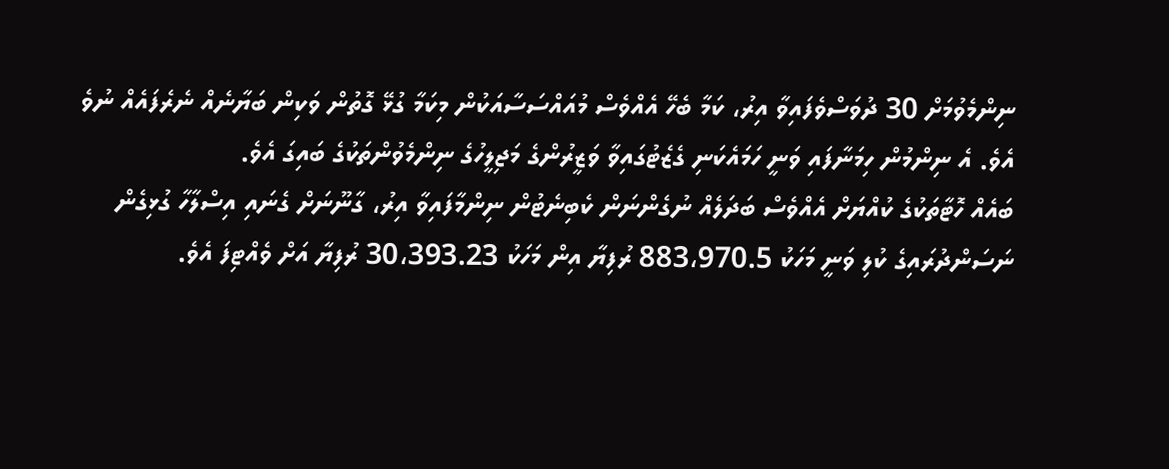ނިންމެވުމަށް 30 ދުވަސްވެފައިވާ އިރު، ކަމާ ބެހޭ އެއްވެސް މުއައްސަސާއަކުން މިކަމާ ގުޅޭ ގޮތުން ވަކިން ބަޔާނެއް ނެރެފައެއް ނުވެ އެވެ. އެ ނިންމުން ހިމަނާފައި ވަނީ ހަމައެކަނި ގެޒެޓުގައިވާ ވަޒީރުންގެ މަޖިލީހުގެ ނިންމެވުންތަކުގެ ބައިގަ އެވެ.
ބައެއް ހޮޓާތަކުގެ ކުއްޔަށް އެއްވެސް ބަދަލެއް ނުގެންނަން ކެބިނެޓުން ނިންމާފައިވާ އިރު، ގާނޫނަށް ގެނައި އިސްލާހާ ގުޅިގެން ނަސަންދުރައިގެ ކުލި ވަނީ މަހަކު 883،970.5 ރުފިޔާ އިން މަހަކު 30،393.23 ރުފިޔާ އަށް ވެއްޓިފަ އެވެ.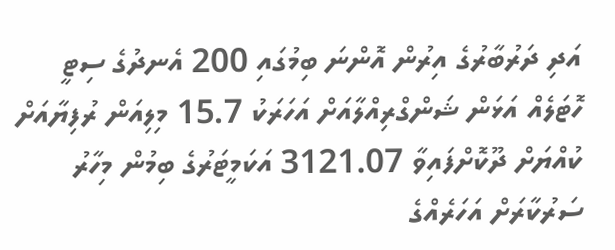އަދި ދަރުބާރުގެ އިރުން އޮންނަ ބިމުގައި 200 އެނދުގެ ސިޓީ ހޮޓަލެއް އަޅަން ޝަންގްރިއްލާއަށް އަހަރަކު 15.7 މިލިއަން ރުފިޔާއަށް ކުއްޔަށް ދޫކޮށްފައިވާ 3121.07 އަކަމީޓަރުގެ ބިމުން މިހާރު ސަރުކާރަށް އަހަރެއްގެ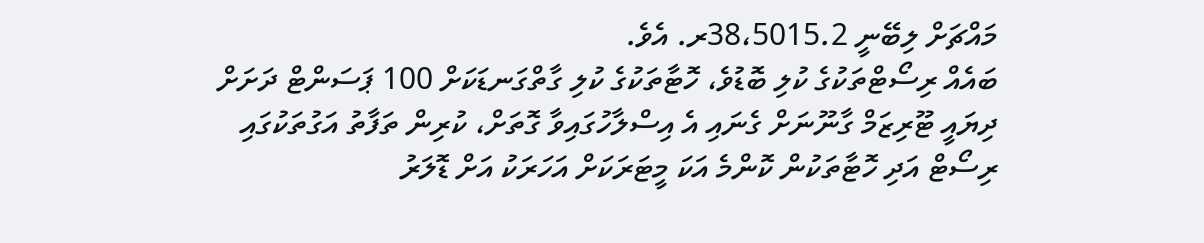މައްޗަށް ލިބޭނީ 38،5015.2ރ. އެވެ.
ބައެއް ރިސޯޓްތަކުގެ ކުލި ބޮޑުވެ، ހޮޓާތަކުގެ ކުލި ގާތްގަނޑަކަށް 100 ޕަސަންޓް ދަށަށް ދިޔައީ ޓޫރިޒަމް ގާނޫނަށް ގެނައި އެ އިސްލާހުގައިވާ ގޮތަށް، ކުރިން ތަފާތު އަގުތަކުގައި ރިސޯޓް އަދި ހޮޓާތަކުން ކޮންމެ އަކަ މީޓަރަކަށް އަހަރަކު އަށް ޑޮލަރު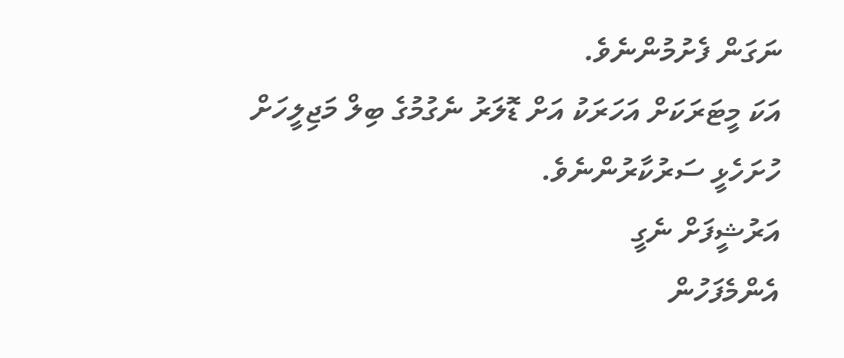ނަގަން ފެށުމުންނެވެ.
އަކަ މީޓަރަކަށް އަހަރަކު އަށް ޑޮލަރު ނެގުމުގެ ބިލް މަޖިލީހަށް ހުށަހެޅީ ސަރުކާރުންނެވެ.
އަރުޝީފަށް ނެގީ
އެންމެފަހުން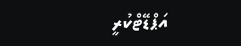އަޕްޑޭޓްކުރީ